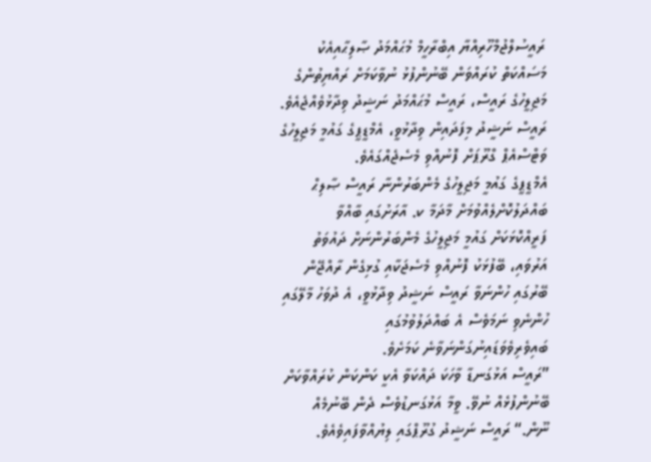ރައީސުލްޖުމްހޫރިއްޔާ އިބްރާހީމް މުޙައްމަދު ޞާލިޙާއިއެކު މަސައްކަތް ކުރައްވަން ބޭނުންފުޅު ނުވާކަމަށް ރައްޔިތުންގެ މަޖިލީހުގެ ރައީސް، ރައީސް މުޙައްމަދު ނަޝީދު ވިދާޅުވެއްޖެއެވެ.
ރައީސް ނަޝީދު މިފަދައިން ވިދާޅުވީ، އެމްޑީޕީގެ ގައުމީ މަޖިލީހުގެ ވަޓްސްއެޕް ގްރޫޕަށް ފޮނުއްވި މެސެޖެއްގައެވެ.
އެމްޑީޕީގެ ގައުމީ މަޖިލީހުގެ މެންބަރުންނާ ރައީސް ޞާލިޙް ބައްދަލުކޮށްލެއްވުމަށް މާދަމާ ކ. އާރަށުގައި ބާއްވާ ފަރީއްކޮޅަކަށް ގައުމީ މަޖިލީހުގެ މެންބަރުންނަށް ދައުވަތު އަރުވައި، ބޭފުޅަކު ފޮނުއްވި މެސެޖަކާއި ގުޅިގެން ރާއްޖޭން ބޭރުގައި ހުންނަވާ ރައީސް ނަޝީދު ވިދާޅުވީ، އެ ދުވަހު މާލޭގައި ހުންނެވި ނަމަވެސް އެ ބައްދަލުވުމުގައި ބައިވެރިވެވަޑައިނުގަންނަވާނެ ކަމަށެވެ.
”ރައީސް އަޅުގަނޑާ ވާހަކަ ދައްކަވާ އެކީ ކަންކަން ކުރައްވާކަށް ބޭނުންފުޅެއް ނުވޭ. ވީމާ އަޅުގަނޑުވެސް ދެން ބޭނުމެއް ނޫން.“ ރައީސް ނަޝީދު ގުރޫޕްގައި ލިޔުއްވާފައިވެއެވެ.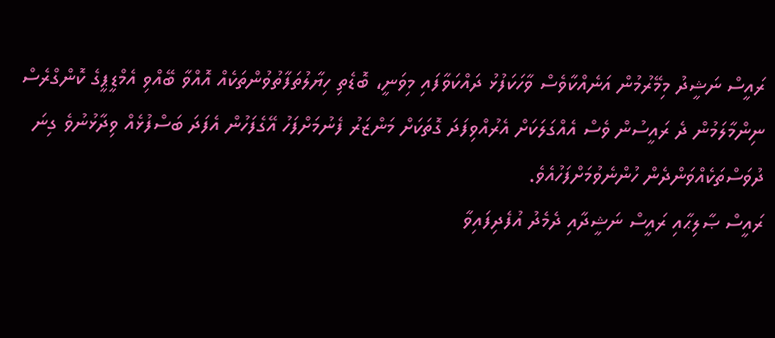ރައީސް ނަޝީދު މިމޭރުމުން އަނެއްކާވެސް ވާހަކަފުޅު ދައްކަވާފައި މިވަނީ، ބޮޑެތި ހިޔާލުތަފާތުވުންތަކެއް އޮއްވާ ބޭއްވި އެމްޑީޕީގެ ކޮންގްރެސް ނިންމާލަމުން ދެ ރައީސުން ވެސް އެއްގަލަކަށް އެރުއްވިފަދަ ގޮތަކަށް މަންޒަރު ފެނުމަށްފަހު އޭގެފަހުން އެފަދަ ބަސްފުޅެއް ވިދާޅުނުވެ ގިނަ ދުވަސްތަކެއްވަންދެން ހުންނެވުމަށްފަހުއެވެ.
ރައީސް ޞާލިޙާއި ރައީސް ނަޝީދާއި ދެމެދު އުފެދިފައިވާ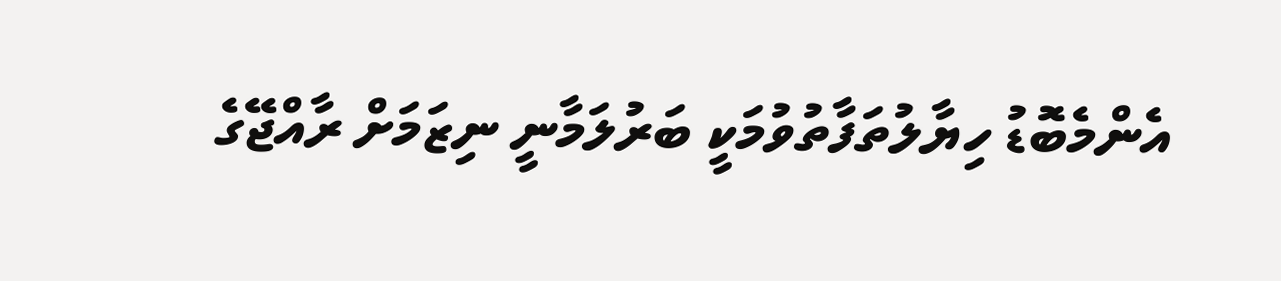އެންމެބޮޑު ހިޔާލުތަފާތުވުމަކީ ބަރުލަމާނީ ނިޒަމަށް ރާއްޖޭގެ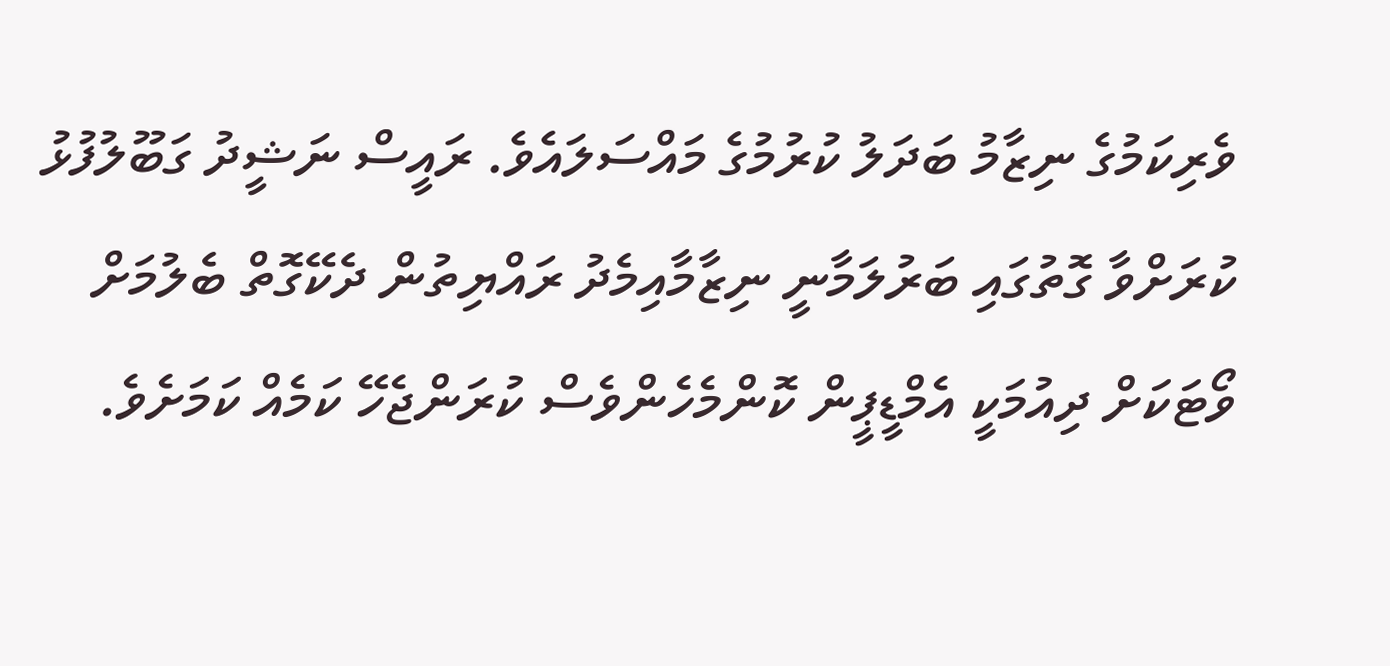ވެރިކަމުގެ ނިޒާމު ބަދަލު ކުރުމުގެ މައްސަލައެވެ. ރައީސް ނަޝީދު ގަބޫލުފުޅު ކުރަށްވާ ގޮތުގައި ބަރުލަމާނީ ނިޒާމާއިމެދު ރައްޔިތުން ދެކޭގޮތް ބެލުމަށް ވޯޓަކަށް ދިއުމަކީ އެމްޑީޕީން ކޮންމެހެންވެސް ކުރަންޖެހޭ ކަމެއް ކަމަށެވެ.